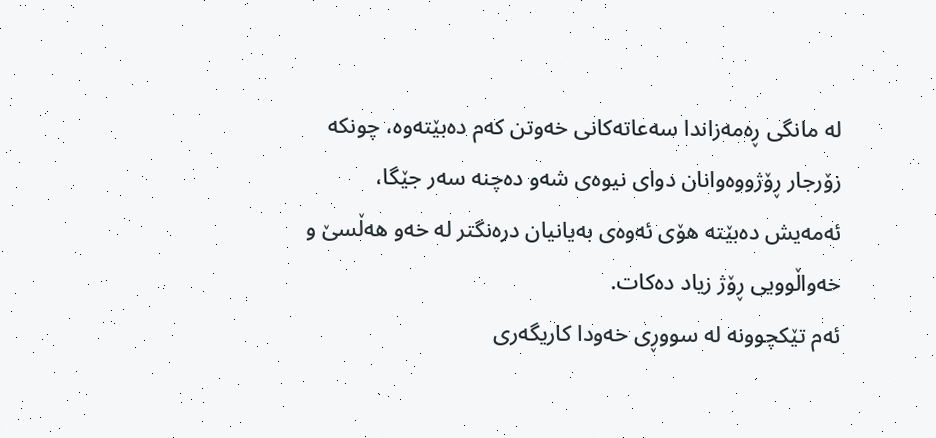لە مانگی ڕەمەزاندا سەعاتەكانی خەوتن كەم دەبێتەوە، چونكە زۆرجار ڕۆژووەوانان دوای نیوەی شەو دەچنە سەر جێگا، ئەمەیش دەبێتە هۆی ئەوەی بەیانیان درەنگتر لە خەو هەڵسێ و خەواڵوویی ڕۆژ زیاد دەكات.
ئەم تێكچوونە لە سووڕی خەودا كاریگەری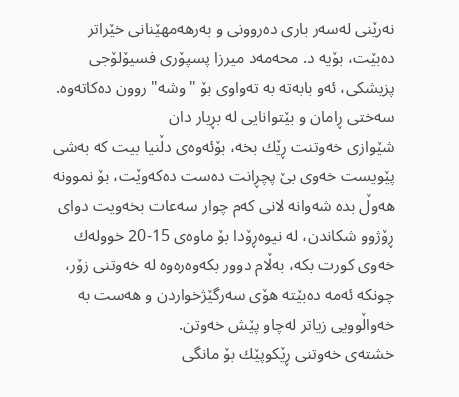نەرێنی لەسەر باری دەروونی و بەرهەمهێنانی خێراتر دەبێت، بۆیە د. محەمەد میرزا پسپۆری فسیۆلۆجی پزیشكی، ئەو بابەتە بە تەواوی بۆ "وشە" روون دەكاتەوە.
سەختی ڕامان و بێتوانایی لە بڕیار دان
شێوازی خەوتنت ڕێك بخە، بۆئەوەی دڵنیا بیت كە بەشی پێویست خەوی بێ پچڕانت دەست دەكەوێت، بۆ نموونە هەوڵ بدە شەوانە لانی كەم چوار سەعات بخەویت دوای ڕۆژوو شكاندن، لە نیوەڕۆدا بۆ ماوەی 15-20 خوولەك خەوی كورت بكە، بەڵام دوور بكەوەرەوە لە خەوتنی زۆر، چونكە ئەمە دەبێتە هۆی سەرگێژخواردن و هەست بە خەواڵوویی زیاتر لەچاو پێش خەوتن.
خشتەی خەوتنی ڕێكوپێك بۆ مانگی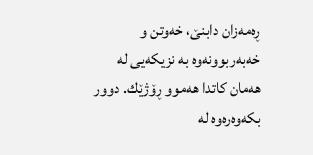ڕەمەزان دابنێ، خەوتن و خەبەربوونەوە بە نزیكەیی لە هەمان كاتدا هەموو ڕۆژێك. دوور بكەوەرەوە لە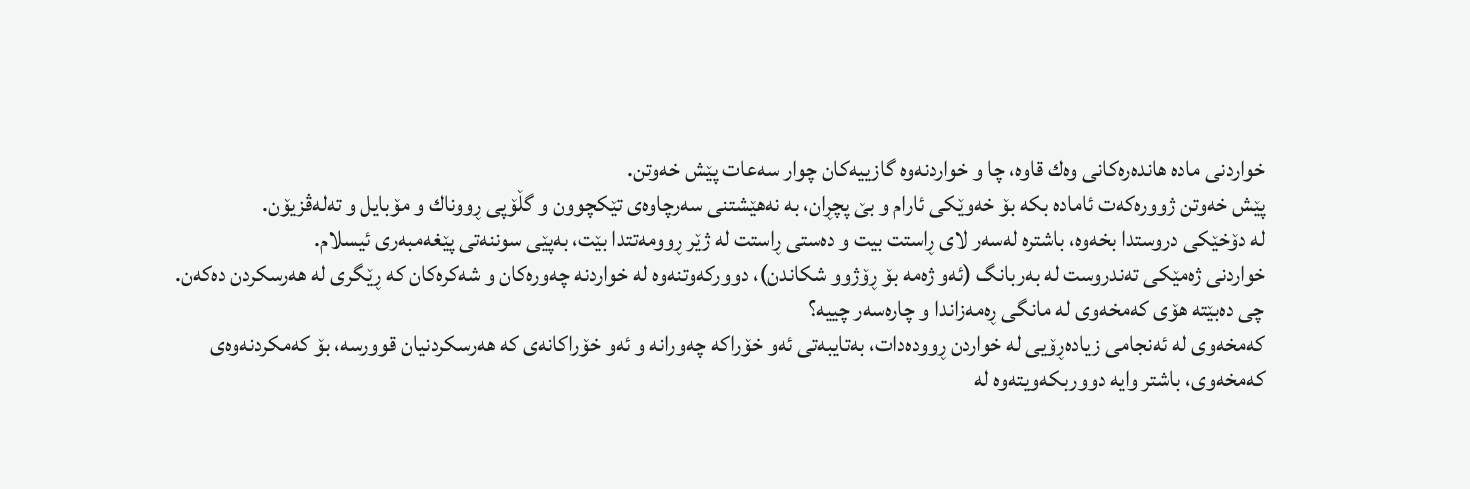خواردنی مادە هاندەرەكانی وەك قاوە، چا و خواردنەوە گازییەكان چوار سەعات پێش خەوتن.
پێش خەوتن ژوورەكەت ئامادە بكە بۆ خەوێكی ئارام و بێ پچڕان، بە نەهێشتنی سەرچاوەی تێكچوون و گڵۆپی ڕووناك و مۆبایل و تەلەڤزیۆن.
لە دۆخێكی دروستدا بخەوە، باشترە لەسەر لای ڕاستت بیت و دەستی ڕاستت لە ژێر ڕوومەتتدا بێت، بەپێی سوننەتی پێغەمبەری ئیسلام.
خواردنی ژەمێكی تەندروست لە بەربانگ (ئەو ژەمە بۆ ڕۆژوو شكاندن)، دووركەوتنەوە لە خواردنە چەورەكان و شەكرەكان كە ڕێگری لە هەرسكردن دەكەن.
چی دەبێتە هۆی كەمخەوی لە مانگی ڕەمەزاندا و چارەسەر چییە؟
كەمخەوی لە ئەنجامی زیادەڕۆیی لە خواردن ڕوودەدات، بەتایبەتی ئەو خۆراكە چەورانە و ئەو خۆراكانەی كە هەرسكردنیان قوورسە، بۆ كەمكردنەوەی كەمخەوی، باشتر وایە دووربكەویتەوە لە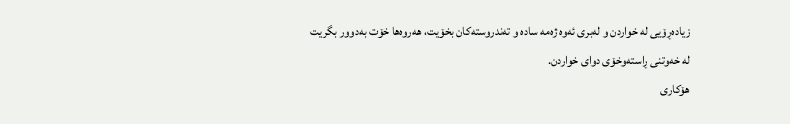زیادەڕۆیی لە خواردن و لەبری ئەوە ژەمە سادە و تەندروستەكان بخۆیت، هەروەها خۆت بەدوور بگریت لە خەوتنی ڕاستەوخۆی دوای خواردن.
هۆكاری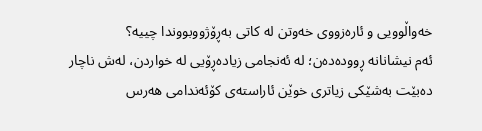خەواڵوویی و ئارەزووی خەوتن لە كاتی بەڕۆژووبووندا چییە؟
ئەم نیشانانە ڕوودەدەن؛ لە ئەنجامی زیادەڕۆیی لە خواردن، لەش ناچار دەبێت بەشێكی زیاتری خوێن ئاراستەی كۆئەندامی هەرس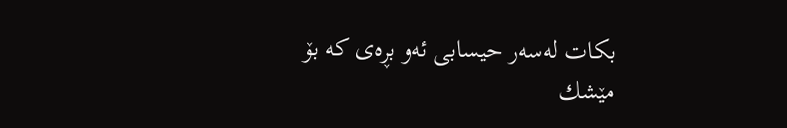بكات لەسەر حیسابی ئەو بڕەی كە بۆ مێشك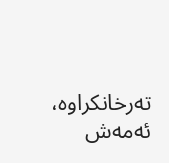تەرخانكراوە، ئەمەش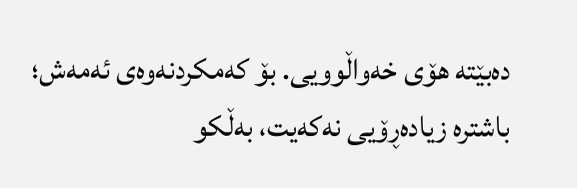دەبێتە هۆی خەواڵوویی. بۆ كەمكردنەوەی ئەمەش؛ باشترە زیادەڕۆیی نەكەیت، بەڵكو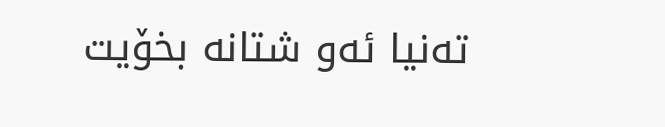تەنیا ئەو شتانە بخۆیت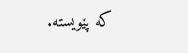كە پێویستە.